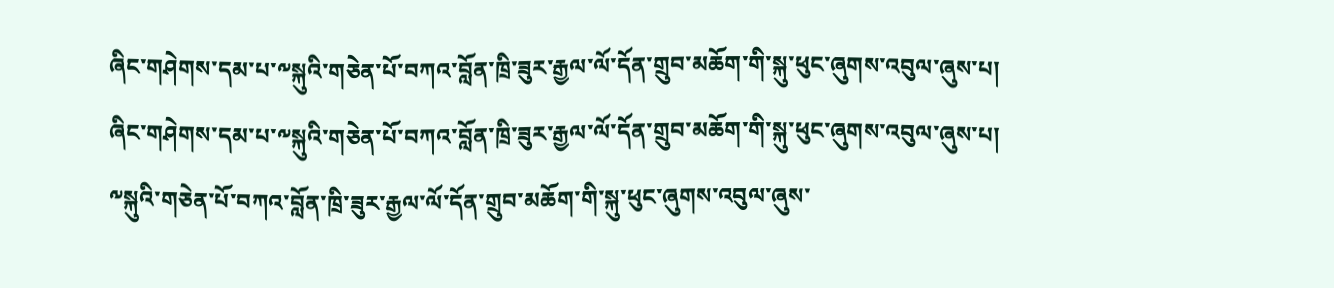ཞིང་གཤེགས་དམ་པ་༸སྐུའི་གཅེན་པོ་བཀའ་བློན་ཁྲི་ཟུར་རྒྱལ་ལོ་དོན་གྲུབ་མཆོག་གི་སྐུ་ཕུང་ཞུགས་འབུལ་ཞུས་པ།
ཞིང་གཤེགས་དམ་པ་༸སྐུའི་གཅེན་པོ་བཀའ་བློན་ཁྲི་ཟུར་རྒྱལ་ལོ་དོན་གྲུབ་མཆོག་གི་སྐུ་ཕུང་ཞུགས་འབུལ་ཞུས་པ། ༸སྐུའི་གཅེན་པོ་བཀའ་བློན་ཁྲི་ཟུར་རྒྱལ་ལོ་དོན་གྲུབ་མཆོག་གི་སྐུ་ཕུང་ཞུགས་འབུལ་ཞུས་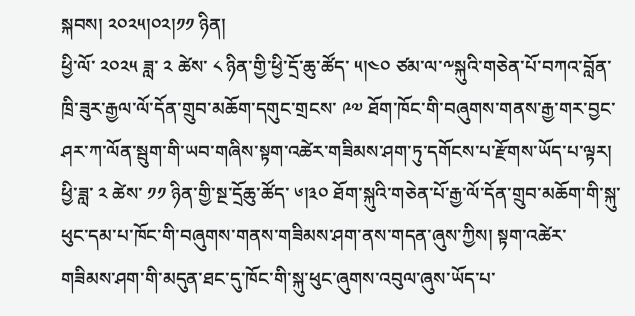སྐབས། ༢༠༢༥།༠༢།༡༡ ཉིན།
ཕྱི་ལོ་ ༢༠༢༥ ཟླ་ ༢ ཚེས་ ༨ ཉིན་གྱི་ཕྱི་དྲོ་ཆུ་ཚོད་ ༥།༤༠ ཙམ་ལ་༸སྐུའི་གཅེན་པོ་བཀའ་བློན་ཁྲི་ཟུར་རྒྱལ་ལོ་དོན་གྲུབ་མཆོག་དགུང་གྲངས་ ༩༧ ཐོག་ཁོང་གི་བཞུགས་གནས་རྒྱ་གར་བྱང་ཤར་ཀ་ལོན་སྦུག་གི་ཡབ་གཞིས་སྟག་འཚེར་གཟིམས་ཤག་ཏུ་དགོངས་པ་རྫོགས་ཡོད་པ་ལྟར།  ཕྱི་ཟླ་ ༢ ཚེས་ ༡༡ ཉིན་གྱི་སྔ་དྲོཆུ་ཚོད་ ༦།༣༠ ཐོག་སྐུའི་གཅེན་པོ་རྒྱ་ལོ་དོན་གྲུབ་མཆོག་གི་སྐུ་ཕུང་དམ་པ་ཁོང་གི་བཞུགས་གནས་གཟིམས་ཤག་ནས་གདན་ཞུས་ཀྱིས། སྟག་འཚེར་གཟིམས་ཤག་གི་མདུན་ཐང་དུ་ཁོང་གི་སྐུ་ཕུང་ཞུགས་འབུལ་ཞུས་ཡོད་པ་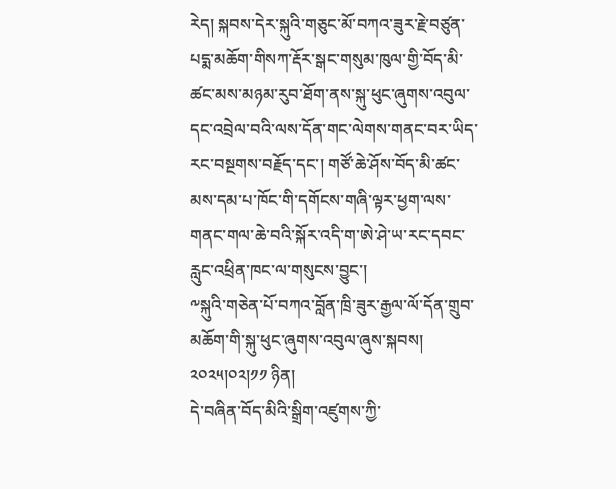རེད། སྐབས་དེར་སྐུའི་གཅུང་མོ་བཀའ་ཟུར་རྗེ་བཙུན་པདྨ་མཆོག་གིསཀ་རྡོར་སྒང་གསུམ་ཁུལ་གྱི་བོད་མི་ཚང་མས་མཉམ་རུབ་ཐོག་ནས་སྐུ་ཕུང་ཞུགས་འབུལ་དང་འབྲེལ་བའི་ལས་དོན་གང་ལེགས་གནང་བར་ཡིད་རང་བསྔགས་བརྗོད་དང་། གཙོ་ཆེ་ཤོས་བོད་མི་ཚང་མས་དམ་པ་ཁོང་གི་དགོངས་གཞི་ལྟར་ཕྱག་ལས་གནང་གལ་ཆེ་བའི་སྐོར་འདི་ག་ཨེ་ཤེ་ཡ་རང་དབང་རླུང་འཕྲིན་ཁང་ལ་གསུངས་བྱུང་།
༸སྐུའི་གཅེན་པོ་བཀའ་བློན་ཁྲི་ཟུར་རྒྱལ་ལོ་དོན་གྲུབ་མཆོག་གི་སྐུ་ཕུང་ཞུགས་འབུལ་ཞུས་སྐབས། ༢༠༢༥།༠༢།༡༡ ཉིན།
དེ་བཞིན་བོད་མིའི་སྒྲིག་འཛུགས་ཀྱི་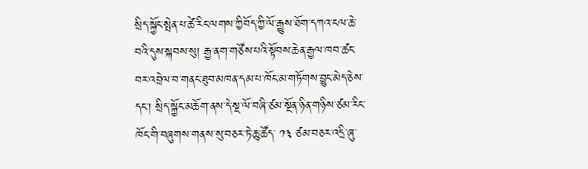སྲིད་སྐྱོང་སྤེན་པ་ཚེ་རིང་ལགས་ཀྱིབོད་ཀྱི་ལོ་རྒྱུས་ཐོག་དཀའ་ངལ་ཆེ་བའི་དུས་སྐབས་སུ། རྒྱ་ནག་གཙོས་པའི་སྟོབས་ཆེན་རྒྱལ་ཁབ་ཚང་བར་འབྲེལ་བ་གནང་ཐུབ་མཁན་དམ་པ་ཁོང་མ་གཏོགས་བྱུང་མེད་ཅེས་དང་། སྲིད་སྐྱོང་མཆོག་ནས་དེ་སྔ་ལོ་བཞི་ཙམ་སྔོན་ཉིན་གཉིས་ཙམ་རིང་ཁོང་གི་བཞུགས་གནས་སུ་བཅར་ཏེ་ཆུ་ཚོད་ ༡༣ ཙམ་བཅར་འདྲི་ཞུ་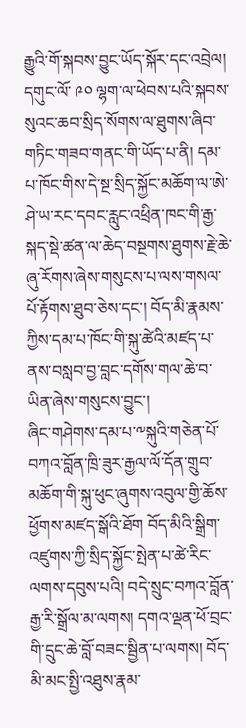རྒྱུའི་གོ་སྐབས་བྱུང་ཡོད་སྐོར་དང་འབྲེལ། དགུང་ལོ་ ༩༠ ལྷག་ལ་ཕེབས་པའི་སྐབས་སུའང་ཆབ་སྲིད་སོགས་ལ་ཐུགས་ཞིབ་གཏིང་གཟབ་གནང་གི་ཡོད་པ་ནི། དམ་པ་ཁོང་གིས་དེ་སྔ་སྲིད་སྐྱོང་མཆོག་ལ་ཨེ་ཤེ་ཡ་རང་དབང་རླུང་འཕྲིན་ཁང་གི་རྒྱ་སྐད་སྡེ་ཚན་ལ་ཆེད་བསྔགས་ཐུགས་རྗེ་ཆེ་ཞུ་རོགས་ཞེས་གསུངས་པ་ལས་གསལ་པོ་རྟོགས་ཐུབ་ཅེས་དང་། བོད་མི་རྣམས་ཀྱིས་དམ་པ་ཁོང་གི་སྐུ་ཚེའི་མཛད་པ་ནས་བསླབ་བྱ་བླང་དགོས་གལ་ཆེ་བ་ཡིན་ཞེས་གསུངས་བྱུང་།
ཞིང་གཤེགས་དམ་པ་༸སྐུའི་གཅེན་པོ་བཀའ་བློན་ཁྲི་ཟུར་རྒྱལ་ལོ་དོན་གྲུབ་མཆོག་གི་སྐུ་ཕུང་ཞུགས་འབུལ་གྱི་ཆོས་ཕྱོགས་མཛད་སྒོའི་ཐོག བོད་མིའི་སྒྲིག་འཛུགས་ཀྱི་སྲིད་སྐྱོང་སྤེན་པ་ཚེ་རིང་ལགས་དབུས་པའི། བདེ་སྲུང་བཀའ་བློན་རྒྱ་རི་སྒྲོལ་མ་ལགས། དགའ་ལྡན་ཕོ་བྲང་གི་དྲུང་ཆེ་བློ་བཟང་སྦྱིན་པ་ལགས། བོད་མི་མང་སྤྱི་འཐུས་རྣམ་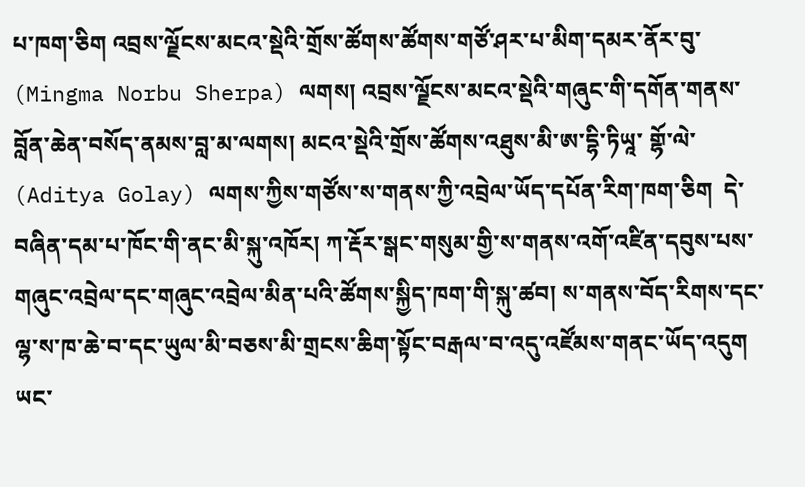པ་ཁག་ཅིག འབྲས་ལྗོངས་མངའ་སྡེའི་གྲོས་ཚོགས་ཚོགས་གཙོ་ཤར་པ་མིག་དམར་ནོར་བུ་ (Mingma Norbu Sherpa) ལགས། འབྲས་ལྗོངས་མངའ་སྡེའི་གཞུང་གི་དགོན་གནས་བློན་ཆེན་བསོད་ནམས་བླ་མ་ལགས། མངའ་སྡེའི་གྲོས་ཚོགས་འཐུས་མི་ཨ་དྷི་ཏིཡཱ་ གྷོ་ལེ་ (Aditya Golay) ལགས་ཀྱིས་གཙོས་ས་གནས་ཀྱི་འབྲེལ་ཡོད་དཔོན་རིག་ཁག་ཅིག  དེ་བཞིན་དམ་པ་ཁོང་གི་ནང་མི་སྐུ་འཁོར། ཀ་རྡོར་སྒང་གསུམ་གྱི་ས་གནས་འགོ་འཛིན་དབུས་པས་གཞུང་འབྲེལ་དང་གཞུང་འབྲེལ་མིན་པའི་ཚོགས་སྐྱིད་ཁག་གི་སྐུ་ཚབ། ས་གནས་བོད་རིགས་དང་ལྷ་ས་ཁ་ཆེ་བ་དང་ཡུལ་མི་བཅས་མི་གྲངས་ཆིག་སྟོང་བརྒལ་བ་འདུ་འཛོམས་གནང་ཡོད་འདུག
ཡང་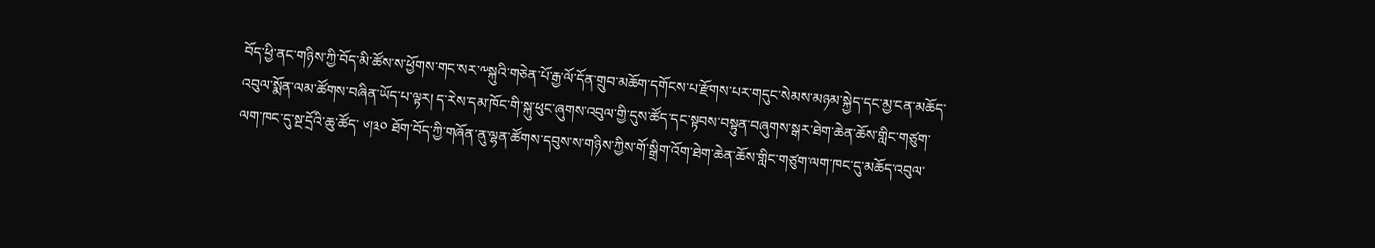བོད་ཕྱི་ནང་གཉིས་ཀྱི་བོད་མི་ཚོས་ས་ཕྱོགས་གང་སར་༸སྐུའི་གཅེན་པོ་རྒྱ་ལོ་དོན་གྲུབ་མཆོག་དགོངས་པ་རྫོགས་པར་གདུང་སེམས་མཉམ་སྐྱེད་དང་མྱ་ངན་མཆོད་འབུལ་སྨོན་ལམ་ཚོགས་བཞིན་ཡོད་པ་ལྟར། ད་རེས་དམ་ཁོང་གི་སྐུ་ཕུང་ཞུགས་འབུལ་གྱི་དུས་ཚོད་དང་སྟབས་བསྟུན་བཞུགས་སྒར་ཐེག་ཆེན་ཆོས་གླིང་གཙུག་ལག་ཁང་དུ་སྔ་དྲོའི་ཆུ་ཚོད་ ༦།༣༠ ཐོག་བོད་ཀྱི་གཞོན་ནུ་ལྷན་ཚོགས་དབུས་ས་གཉིས་ཀྱིས་གོ་སྒྲིག་འོག་ཐེག་ཆེན་ཆོས་གླིང་གཙུག་ལག་ཁང་དུ་མཆོད་འབུལ་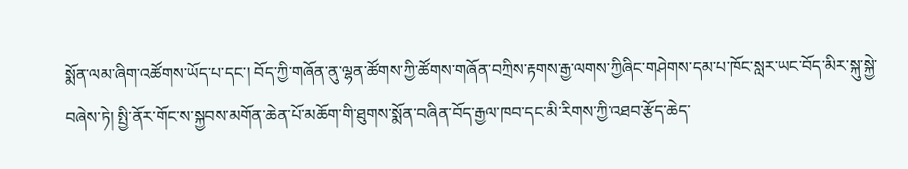སྨོན་ལམ་ཞིག་འཚོགས་ཡོད་པ་དང་། བོད་ཀྱི་གཞོན་ནུ་ལྷན་ཚོགས་ཀྱི་ཚོགས་གཞོན་བཀྲིས་རྟགས་རྒྱ་ལགས་ཀྱིཞིང་གཤེགས་དམ་པ་ཁོང་སླར་ཡང་བོད་མིར་སྐུ་སྐྱེ་བཞེས་ཏེ། སྤྱི་ནོར་གོང་ས་སྐྱབས་མགོན་ཆེན་པོ་མཆོག་གི་ཐུགས་སྨོན་བཞིན་བོད་རྒྱལ་ཁབ་དང་མི་རིགས་ཀྱི་འཐབ་རྩོད་ཆེད་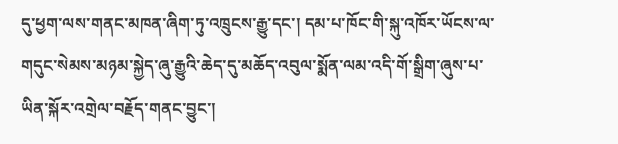དུ་ཕྱག་ལས་གནང་མཁན་ཞིག་ཏུ་འཁྲུངས་རྒྱུ་དང་། དམ་པ་ཁོང་གི་སྐུ་འཁོར་ཡོངས་ལ་གདུང་སེམས་མཉམ་སྐྱེད་ཞུ་རྒྱུའི་ཆེད་དུ་མཆོད་འབུལ་སྨོན་ལམ་འདི་གོ་སྒྲིག་ཞུས་པ་ཡིན་སྐོར་འགྲེལ་བརྗོད་གནང་བྱུང་།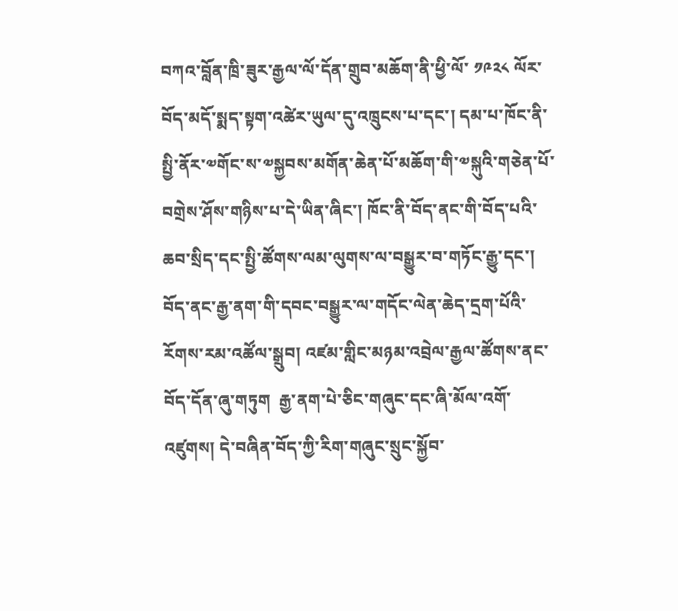བཀའ་བློན་ཁྲི་ཟུར་རྒྱལ་ལོ་དོན་གྲུབ་མཆོག་ནི་ཕྱི་ལོ་ ༡༩༢༨ ལོར་བོད་མདོ་སྨད་སྟག་འཚེར་ཡུལ་དུ་འཁྲུངས་པ་དང་། དམ་པ་ཁོང་ནི་སྤྱི་ནོར་༧གོང་ས་༧སྐྱབས་མགོན་ཆེན་པོ་མཆོག་གི་༧སྐུའི་གཅེན་པོ་བགྲེས་ཤོས་གཉིས་པ་དེ་ཡིན་ཞིང་། ཁོང་ནི་བོད་ནང་གི་བོད་པའི་ཆབ་སྲིད་དང་སྤྱི་ཚོགས་ལམ་ལུགས་ལ་བསྒྱུར་བ་གཏོང་རྒྱུ་དང་། བོད་ནང་རྒྱ་ནག་གི་དབང་བསྒྱུར་ལ་གདོང་ལེན་ཆེད་དྲག་པོའི་རོགས་རམ་འཚོལ་སྒྲུབ། འཛམ་གླིང་མཉམ་འབྲེལ་རྒྱལ་ཚོགས་ནང་བོད་དོན་ཞུ་གཏུག  རྒྱ་ནག་པེ་ཅིང་གཞུང་དང་ཞི་མོལ་འགོ་འཛུགས། དེ་བཞིན་བོད་ཀྱི་རིག་གཞུང་སྲུང་སྐྱོབ་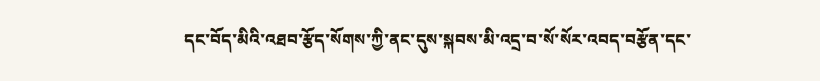དང་བོད་མིའི་འཐབ་རྩོད་སོགས་ཀྱི་ནང་དུས་སྐབས་མི་འདྲ་བ་སོ་སོར་འབད་བརྩོན་དང་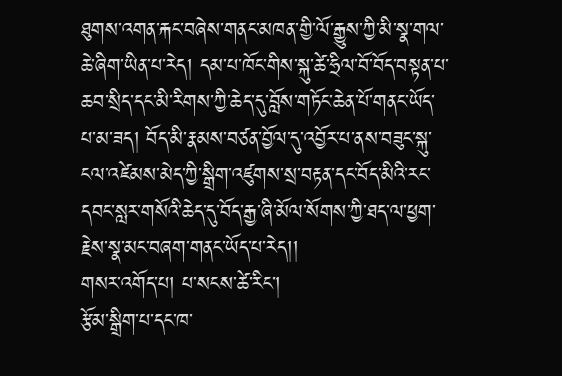ཐུགས་འགན་རྐང་བཞེས་གནང་མཁན་གྱི་ལོ་རྒྱུས་ཀྱི་མི་སྣ་གལ་ཆེ་ཞིག་ཡིན་པ་རེད། དམ་པ་ཁོང་གིས་སྐུ་ཚེ་ཧྲིལ་བོ་བོད་བསྟན་པ་ཆབ་སྲིད་དང་མི་རིགས་ཀྱི་ཆེད་དུ་བློས་གཏོང་ཆེན་པོ་གནང་ཡོད་པ་མ་ཟད། བོད་མི་རྣམས་བཙན་བྱོལ་དུ་འབྱོར་པ་ནས་བཟུང་སྐུ་ངལ་འཛེམས་མེད་ཀྱི་སྒྲིག་འཛུགས་སྲ་བརྟན་དང་བོད་མིའི་རང་དབང་སླར་གསོའི་ཆེད་དུ་བོད་རྒྱ་ཞི་མོལ་སོགས་ཀྱི་ཐད་ལ་ཕྱག་རྗེས་སྣ་མང་བཞག་གནང་ཡོད་པ་རེད།།
གསར་འགོད་པ། པ་སངས་ཚེ་རིང་།
རྩོམ་སྒྲིག་པ་དང་ཁ་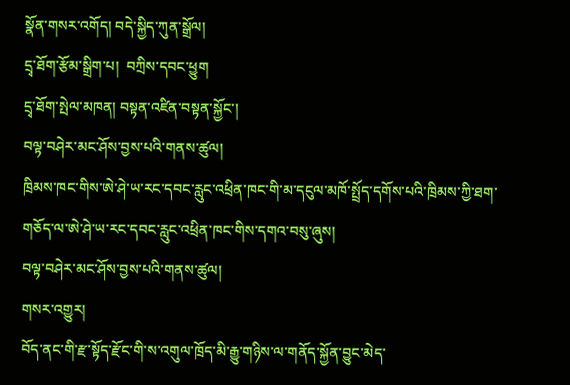སྣོན་གསར་འགོད། བདེ་སྐྱིད་ཀུན་སྒྲོལ།
དྲྭ་ཐོག་རྩོམ་སྒྲིག་པ།  བཀྲིས་དབང་ཕྱུག
དྲྭ་ཐོག་སྤེལ་མཁན། བསྟན་འཛིན་བསྟན་སྐྱོང་།
བལྟ་བཤེར་མང་ཤོས་བྱས་པའི་གནས་ཚུལ།
ཁྲིམས་ཁང་གིས་ཨེ་ཤེ་ཡ་རང་དབང་རླུང་འཕྲིན་ཁང་གི་མ་དངུལ་མཁོ་སྤྲོད་དགོས་པའི་ཁྲིམས་ཀྱི་ཐག་གཅོད་ལ་ཨེ་ཤེ་ཡ་རང་དབང་རླུང་འཕྲིན་ཁང་གིས་དགའ་བསུ་ཞུས།
བལྟ་བཤེར་མང་ཤོས་བྱས་པའི་གནས་ཚུལ།
གསར་འགྱུར།
བོད་ནང་གི་རྫ་སྟོད་རྫོང་གི་ས་འགུལ་ཁྲོད་མི་རྒྱུ་གཉིས་ལ་གནོད་སྐྱོན་བྱུང་མེད་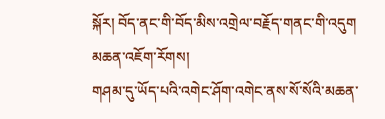སྐོར། བོད་ནང་གི་བོད་མིས་འགྲེལ་བརྗོད་གནང་གི་འདུག
མཆན་འཇོག་རོགས།
གཤམ་དུ་ཡོད་པའི་འགེང་ཤོག་འགེང་ནས་སོ་སོའི་མཆན་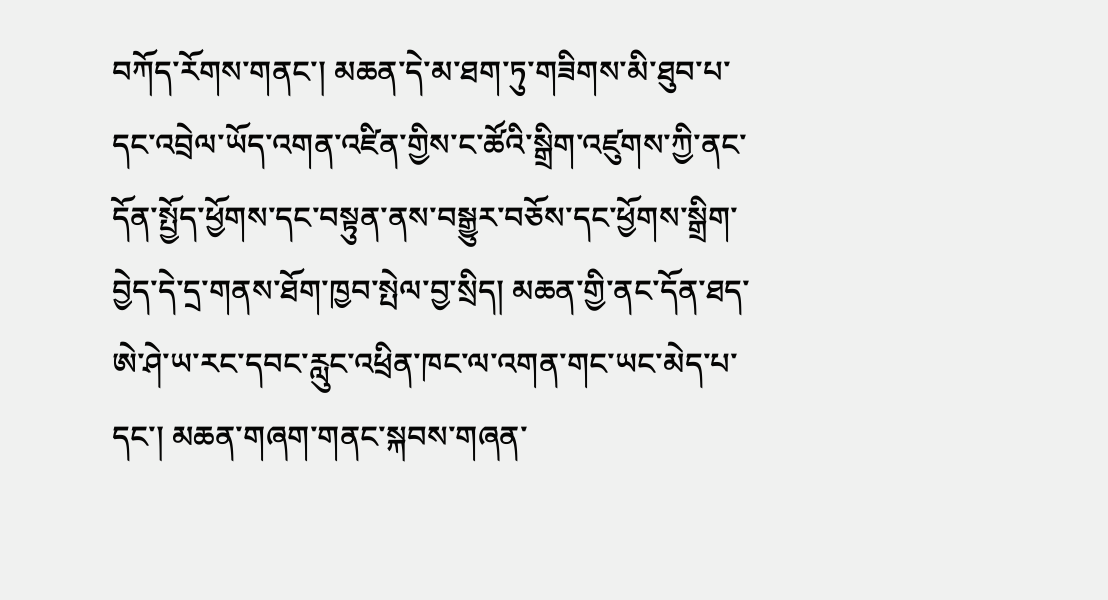བཀོད་རོགས་གནང་། མཆན་དེ་མ་ཐག་ཏུ་གཟིགས་མི་ཐུབ་པ་དང་འབྲེལ་ཡོད་འགན་འཛིན་གྱིས་ང་ཚོའི་སྒྲིག་འཛུགས་ཀྱི་ནང་དོན་སྤྱོད་ཕྱོགས་དང་བསྟུན་ནས་བསྒྱུར་བཅོས་དང་ཕྱོགས་སྒྲིག་བྱེད་དེ་དྲ་གནས་ཐོག་ཁྱབ་སྤེལ་བྱ་སྲིད། མཆན་གྱི་ནང་དོན་ཐད་ཨེ་ཤེ་ཡ་རང་དབང་རླུང་འཕྲིན་ཁང་ལ་འགན་གང་ཡང་མེད་པ་དང་། མཆན་གཞག་གནང་སྐབས་གཞན་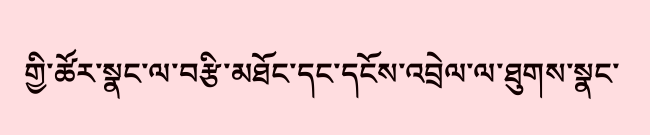གྱི་ཚོར་སྣང་ལ་བརྩི་མཐོང་དང་དངོས་འབྲེལ་ལ་ཐུགས་སྣང་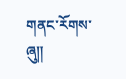གནང་རོགས་ཞུ༎